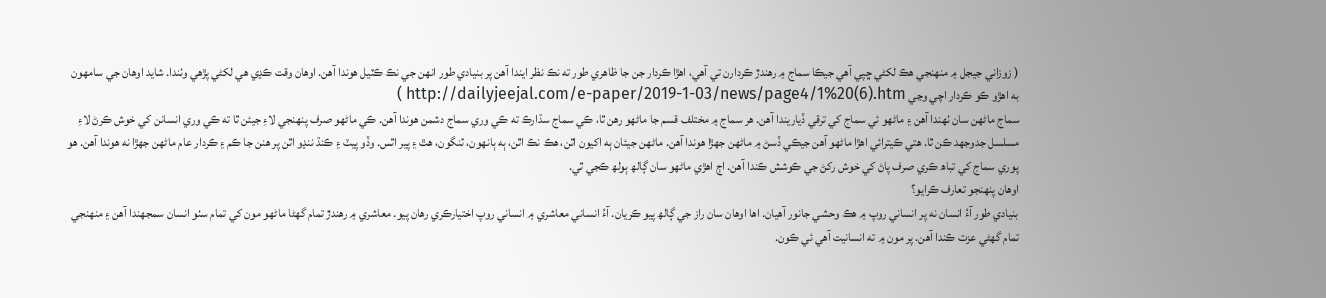( زوزاني جيجل ۾ منهنجي هڪ لکڻي ڇپي آهي جيڪا سماج ۾ رهندڙ ڪردارن تي آهي، اهڙا ڪردار جن جا ظاهري طور ته نڪ نظر ايندا آهن پر بنيادي طور انهن جي نڪ ڪٽيل هوندا آهن. اوهان وقت ڪڍي هي لکڻي پڙهي وٺندا. شايد اوهان جي سامهون به اهڙو ڪو ڪردار اچي وڃي http://dailyjeejal.com/e-paper/2019-1-03/news/page4/1%20(6).htm )
سماج ماڻهن سان ٺهندا آهن ۽ ماڻهو ئي سماج کي ترقي ڏياريندا آهن. هر سماج ۾ مختلف قسم جا ماڻهو رهن ٿا، ڪي سماج سڌارڪ ته ڪي وري سماج دشمن هوندا آهن. ڪي ماڻهو صرف پنهنجي لاءِ جيئن ٿا ته ڪي وري انسانن کي خوش ڪرڻ لاءِ مسلسل جدوجهد ڪن ٿا. هتي ڪيترائي اهڙا ماڻهو آهن جيڪي ڏسڻ ۾ ماڻهن جهڙا هوندا آهن. ماڻهن جيئان ٻه اکيون اٿن، هڪ نڪ اٿن، ٻه ٻانهون، ٽنگون، هٿ ۽ پير اٿس. وڏو پيٽ ۽ ڪنڌ ننڍو اٿن پر هنن جا ڪم ۽ ڪردار عام ماڻهن جهڙا نه هوندا آهن. هو پوري سماج کي تباھ ڪري صرف پاڻ کي خوش رکڻ جي ڪوشش ڪندا آهن. اڄ اهڙي ماڻهو سان ڳالھ ٻولھ ڪجي ٿي.
اوھان پنھنجو تعارف ڪرايو؟
بنيادي طور آءُ انسان نه پر انساني روپ ۾ هڪ وحشي جانور آهيان. اها اوهان سان راز جي ڳالھ پيو ڪريان. آءُ انساني معاشري ۾ انساني روپ اختيارڪري رهان پيو. معاشري ۾ رهندڙ تمام گھڻا ماڻهو مون کي تمام سٺو انسان سمجھندا آهن ۽ منهنجي تمام گھڻي عزت ڪندا آهن. پر مون ۾ ته انسانيت آهي ئي ڪون.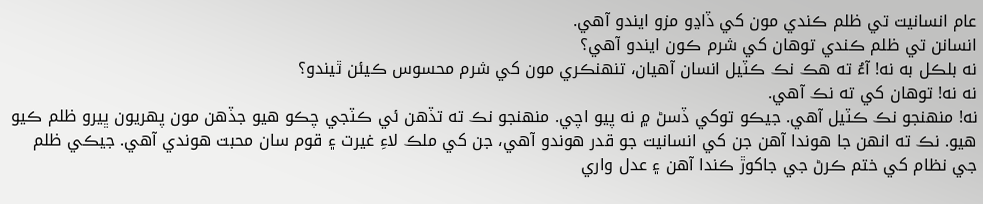عام انسانيت تي ظلم ڪندي مون کي ڏاڍو مزو ايندو آهي.
انسانن تي ظلم ڪندي توهان کي شرم ڪون ايندو آهي؟
نه بلڪل به نه! آءُ ته هڪ نڪ ڪٽيل انسان آهيان، تنهنڪري مون کي شرم محسوس ڪيئن ٿيندو؟
نه نه! توهان کي ته نڪ آهي.
نه! منهنجو نڪ ڪٽيل آهي. جيڪو توکي ڏسڻ ۾ نه پيو اچي. منهنجو نڪ ته تڏهن ئي ڪٽجي چڪو هيو جڏهن مون پهريون ڀيرو ظلم ڪيو هيو. نڪ ته انهن جا هوندا آهن جن کي انسانيت جو قدر هوندو آهي، جن کي ملڪ لاءِ غيرت ۽ قوم سان محبت هوندي آهي. جيڪي ظلم جي نظام کي ختم ڪرڻ جي جاکوڙ ڪندا آهن ۽ عدل واري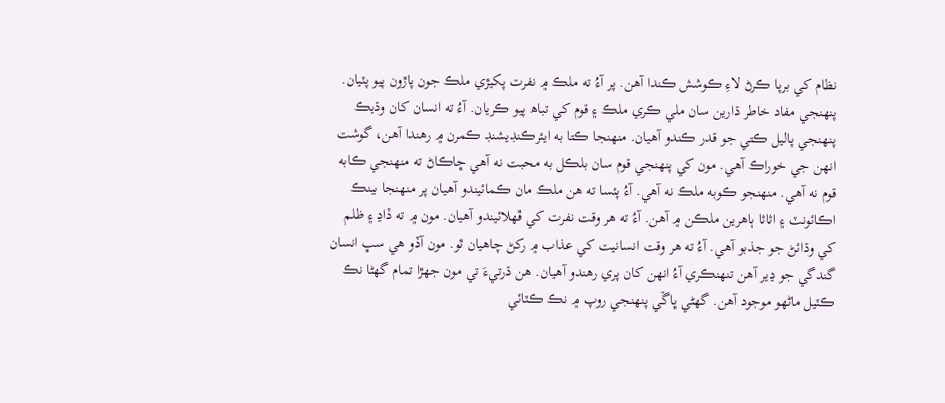نظام کي برپا ڪرڻ لاءِ ڪوشش ڪندا آهن. پر آءُ ته ملڪ ۾ نفرت پکيڙي ملڪ جون پاڙون پيو پٽيان. پنهنجي مفاد خاطر ڌارين سان ملي ڪري ملڪ ۽ قوم کي تباھ پيو ڪريان. آءُ ته انسان کان وڌيڪ پنهنجي پاليل ڪتي جو قدر ڪندو آهيان. منهنجا ڪتا به ايئرڪنڊيشنڊ ڪمرن ۾ رهندا آهن، گوشت انهن جي خوراڪ آهي. مون کي پنهنجي قوم سان بلڪل به محبت نه آهي ڇاڪاڻ ته منهنجي ڪابه قوم نه آهي. منهنجو ڪوبه ملڪ نه آهي. آءُ پئسا ته هن ملڪ مان ڪمائيندو آهيان پر منهنجا بينڪ اڪائونٽ ۽ اثاثا ٻاهرين ملڪن ۾ آهن. آءُ ته هر وقت نفرت کي ڦهلائيندو آهيان. مون ۾ ته ڏاڍ ۽ ظلم کي وڌائڻ جو جذبو آهي. آءُ ته هر وقت انسانيت کي عذاب ۾ رکڻ چاهيان ٿو. مون آڏو هي سڀ انسان گندگي جو ڍير آهن تنهنڪري آءُ انهن کان پري رهندو آهيان. هن ڌرتيءَ تي مون جھڙا تمام گھڻا نڪ ڪٽيل ماڻهو موجود آهن. گھڻي ڀاڱي پنهنجي روپ ۾ نڪ ڪٽائي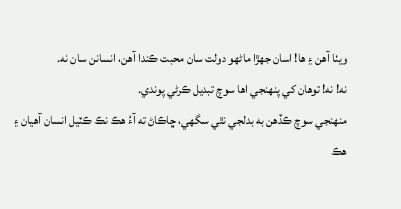ويٺا آهن ۽ ها! اسان جھڙا ماڻهو دولت سان محبت ڪندا آهن، انسانن سان نه.
نه! نه! توهان کي پنهنجي اها سوچ تبديل ڪرڻي پوندي.
منهنجي سوچ ڪڏهن به بدلجي نٿي سگھي، ڇاڪاڻ ته آءُ هڪ نڪ ڪٽيل انسان آهيان ۽ هڪ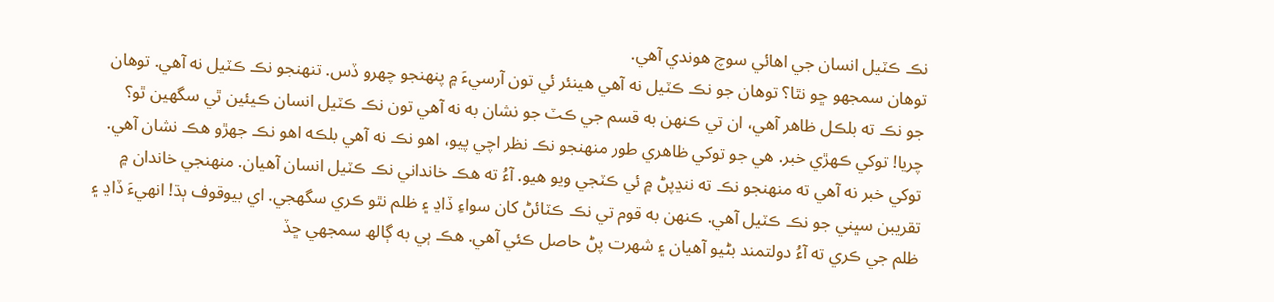نڪ ڪٽيل انسان جي اهائي سوچ هوندي آهي.
توهان سمجهو ڇو نٿا؟ توهان جو نڪ ڪٽيل نه آهي هينئر ئي تون آرسيءَ ۾ پنهنجو چهرو ڏس. تنهنجو نڪ ڪٽيل نه آهي. توهان جو نڪ ته بلڪل ظاهر آهي، ان تي ڪنهن به قسم جي ڪٽ جو نشان به نه آهي تون نڪ ڪٽيل انسان ڪيئين ٿي سگهين ٿو؟
چريا! توکي ڪهڙي خبر. هي جو توکي ظاهري طور منهنجو نڪ نظر اچي پيو، اهو نڪ نه آهي بلڪه اهو نڪ جهڙو هڪ نشان آهي. توکي خبر نه آهي ته منهنجو نڪ ته ننڍپڻ ۾ ئي ڪٽجي ويو هيو. آءُ ته هڪ خانداني نڪ ڪٽيل انسان آهيان. منهنجي خاندان ۾ تقريبن سڀني جو نڪ ڪٽيل آهي. ڪنهن به قوم تي نڪ ڪٽائڻ کان سواءِ ڏاڍ ۽ ظلم نٿو ڪري سگھجي. اي بيوقوف ٻڌ! انهيءَ ڏاڍ ۽ ظلم جي ڪري ته آءُ دولتمند بڻيو آهيان ۽ شهرت پڻ حاصل ڪئي آهي. هڪ ٻي به ڳالھ سمجهي ڇڏ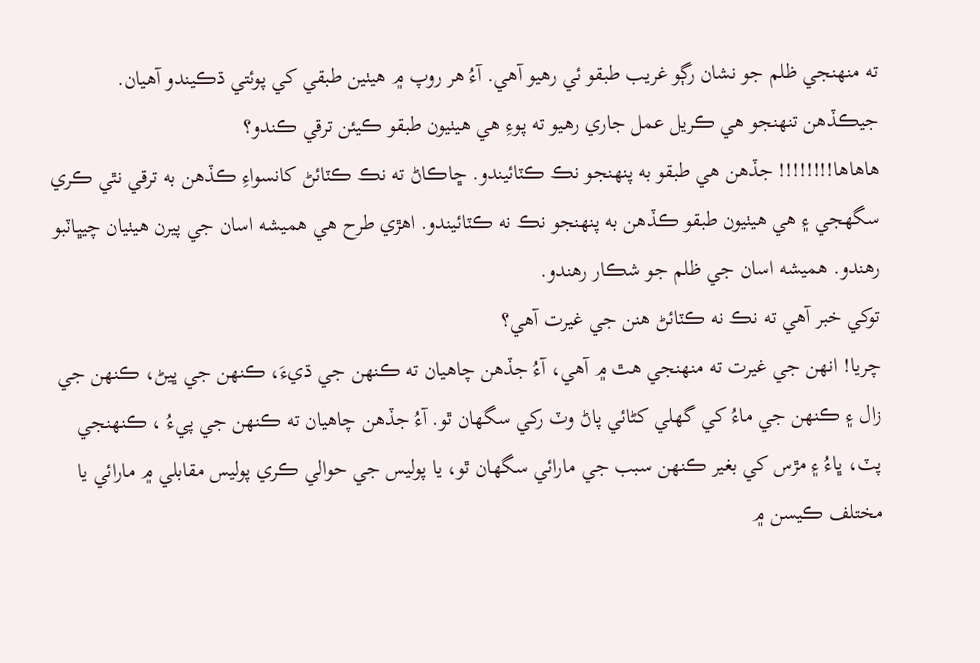ته منهنجي ظلم جو نشان رڳو غريب طبقو ئي رهيو آهي. آءُ هر روپ ۾ هيٺين طبقي کي پوئتي ڌڪيندو آهيان.
جيڪڏهن تنهنجو هي ڪريل عمل جاري رهيو ته پوءِ هي هيٺيون طبقو ڪيئن ترقي ڪندو؟
هاهاها!!!!!!!! جڏهن هي طبقو به پنهنجو نڪ ڪٽائيندو. ڇاڪاڻ ته نڪ ڪٽائڻ کانسواءِ ڪڏهن به ترقي نٿي ڪري سگھجي ۽ هي هيٺيون طبقو ڪڏهن به پنهنجو نڪ نه ڪٽائيندو. اهڙي طرح هي هميشه اسان جي پيرن هيٺيان چيڀاٽبو رهندو. هميشه اسان جي ظلم جو شڪار رهندو.
توکي خبر آهي ته نڪ نه ڪٽائڻ هنن جي غيرت آهي؟
چريا! انهن جي غيرت ته منهنجي هٿ ۾ آهي، آءُ جڏهن چاهيان ته ڪنهن جي ڌيءَ، ڪنهن جي ڀيڻ، ڪنهن جي زال ۽ ڪنهن جي ماءُ کي گھلي کڻائي پاڻ وٽ رکي سگھان ٿو. آءُ جڏهن چاهيان ته ڪنهن جي پيءُ ، ڪنهنجي پٽ، ڀاءُ ۽ مڙس کي بغير ڪنهن سبب جي مارائي سگھان ٿو، يا پوليس جي حوالي ڪري پوليس مقابلي ۾ مارائي يا مختلف ڪيسن ۾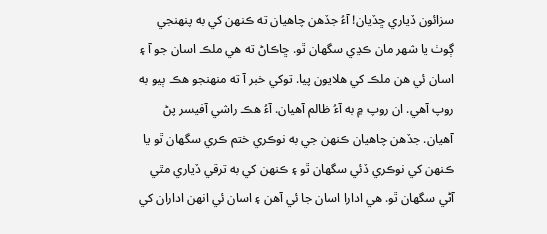سزائون ڏياري ڇڏيان! آءُ جڏهن چاهيان ته ڪنهن کي به پنهنجي ڳوٺ يا شهر مان ڪڍي سگھان ٿو. ڇاڪاڻ ته هي ملڪ اسان جو آ ۽ اسان ئي هن ملڪ کي هلايون پيا. توکي خبر آ ته منهنجو هڪ ٻيو به روپ آهي. ان روپ ۾ به آءُ ظالم آهيان. آءُ هڪ راشي آفيسر پڻ آهيان. جڏهن چاهيان ڪنهن جي به نوڪري ختم ڪري سگھان ٿو يا ڪنهن کي نوڪري ڏئي سگھان ٿو ۽ ڪنهن کي به ترقي ڏياري مٿي آڻي سگھان ٿو. هي ادارا اسان جا ئي آهن ۽ اسان ئي انهن اداران کي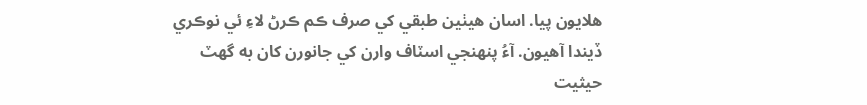هلايون پيا. اسان هيٺين طبقي کي صرف ڪم ڪرڻ لاءِ ئي نوڪري ڏيندا آهيون. آءُ پنهنجي اسٽاف وارن کي جانورن کان به گھٽ حيثيت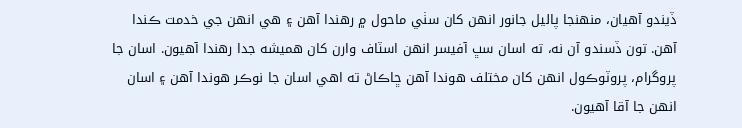ڏيندو آهيان، منهنجا پاليل جانور انهن کان سٺي ماحول ۾ رهندا آهن ۽ هي انهن جي خدمت ڪندا آهن. تون ڏسندو آن نه، ته اسان سڀ آفيسر انهن اسٽاف وارن کان هميشه جدا رهندا آهيون. اسان جا پروگرام، پروٽوڪول انهن کان مختلف هوندا آهن ڇاڪاڻ ته اهي اسان جا نوڪر هوندا آهن ۽ اسان انهن جا آقا آهيون.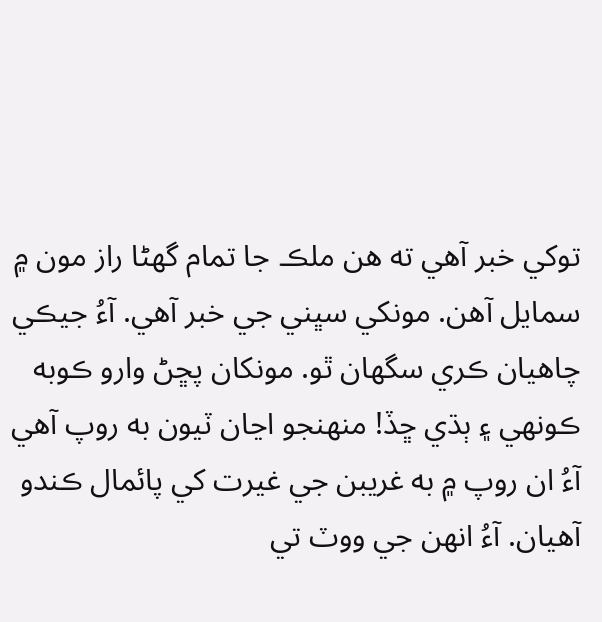توکي خبر آهي ته هن ملڪ جا تمام گھڻا راز مون ۾ سمايل آهن. مونکي سڀني جي خبر آهي. آءُ جيڪي چاهيان ڪري سگھان ٿو. مونکان پڇڻ وارو ڪوبه ڪونهي ۽ ٻڌي ڇڏ! منهنجو اڃان ٽيون به روپ آهي آءُ ان روپ ۾ به غريبن جي غيرت کي پائمال ڪندو آهيان. آءُ انهن جي ووٽ تي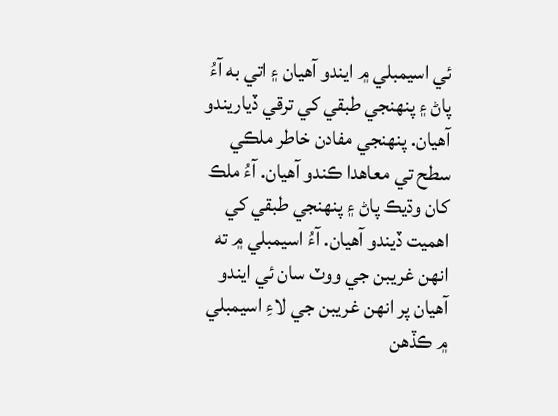ئي اسيمبلي ۾ ايندو آهيان ۽ اتي به آءُ پاڻ ۽ پنهنجي طبقي کي ترقي ڏياريندو آهيان. پنهنجي مفادن خاطر ملڪي سطح تي معاهدا ڪندو آهيان. آءُ ملڪ کان وڌيڪ پاڻ ۽ پنهنجي طبقي کي اهميت ڏيندو آهيان. آءُ اسيمبلي ۾ ته انهن غريبن جي ووٽ سان ئي ايندو آهيان پر انهن غريبن جي لاءِ اسيمبلي ۾ ڪڏهن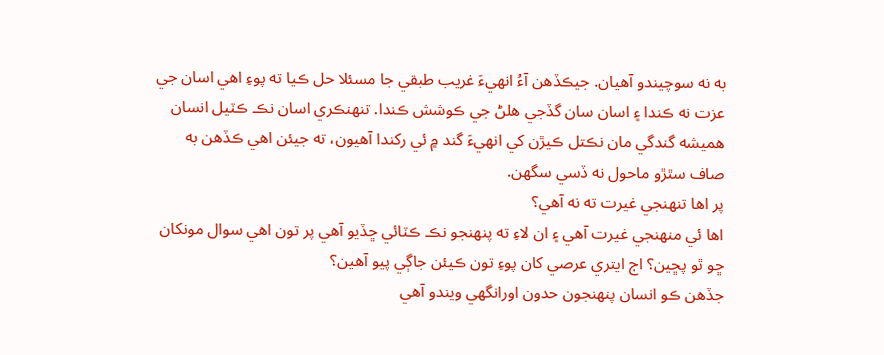به نه سوچيندو آهيان. جيڪڏهن آءُ انهيءَ غريب طبقي جا مسئلا حل ڪيا ته پوءِ اهي اسان جي عزت نه ڪندا ۽ اسان سان گڏجي هلڻ جي ڪوشش ڪندا. تنهنڪري اسان نڪ ڪٽيل انسان هميشه گندگي مان نڪتل ڪيڙن کي انهيءَ گند ۾ ئي رکندا آهيون، ته جيئن اهي ڪڏهن به صاف سٿڙو ماحول نه ڏسي سگھن.
پر اها تنهنجي غيرت ته نه آهي؟
اها ئي منهنجي غيرت آهي ۽ ان لاءِ ته پنهنجو نڪ ڪٽائي ڇڏيو آهي پر تون اهي سوال مونکان ڇو ٿو پڇين؟ اڄ ايتري عرصي کان پوءِ تون ڪيئن جاڳي پيو آهين؟
جڏهن ڪو انسان پنهنجون حدون اورانگھي ويندو آهي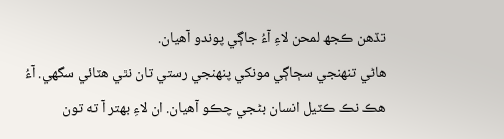تڏهن ڪجھ لمحن لاءِ آءُ جاڳي پوندو آهيان.
هاڻي تنهنجي سڄاڳي مونکي پنهنجي رستي تان نٿي هٽائي سگھي. آءُ هڪ نڪ ڪٽيل انسان بڻجي چڪو آهيان. ان لاءِ بهتر آ ته تون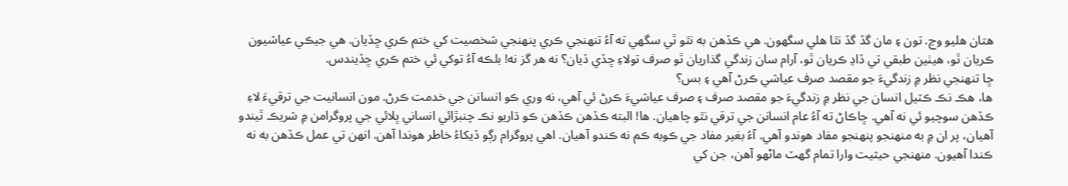هتان هليو وڃ. تون ۽ مان گڏ گڏ نٿا هلي سگھون. هي ڪڏهن به نٿو ٿي سگھي ته آءُ تنهنجي ڪري پنهنجي شخصيت کي ختم ڪري ڇڏيان. هي جيڪي عياشيون ڪريان ٿو، هيٺين طبقي تي ڏاڍ ڪريان ٿو، آرام سان زندگي گذاريان ٿو صرف تولاءِ ڇڏي ڏيان؟ نه هر گز نه! بلڪه آءُ توکي ئي ختم ڪري ڇڏيندس.
ڇا تنهنجي نظر ۾ زندگيءَ جو مقصد صرف عياشي ڪرڻ آهي ۽ بس؟
ها، هڪ نڪ ڪٽيل انسان جي نظر ۾ زندگيءَ جو مقصد صرف ۽ صرف عياشيءَ ڪرڻ ئي آهي، نه وري ڪو انسانن جي خدمت ڪرڻ. مون انسانيت جي ترقيءَ لاءِ ڪڏهن سوچيو ئي نه آهي. ڇاڪاڻ ته آءُ عام انسانن جي ترقي نٿو چاهيان. ها! البته ڪڏهن ڪڏهن ڪو ڌاريو نڪ چنبڙائي انساني ڀلائي جي پروگرامن ۾ شريڪ ٿيندو آهيان، پر ان ۾ به منهنجو پنهنجو مفاد هوندو آهي. آءُ بغير مفاد جي ڪوبه ڪم نه ڪندو آهيان. اهي پروگرام رڳو ڏيکاءُ خاطر هوندا آهن. انهن تي عمل ڪڏهن به نه ڪندا آهيون. منهنجي حيثيت وارا تمام گھٽ ماڻهو آهن، جن کي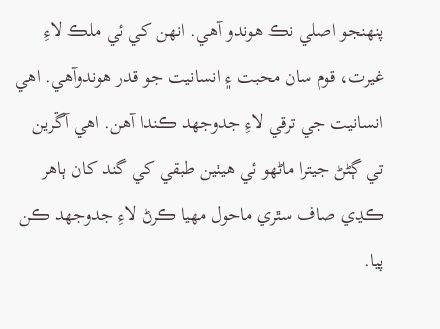پنهنجو اصلي نڪ هوندو آهي. انهن کي ئي ملڪ لاءِ غيرت، قوم سان محبت ۽ انسانيت جو قدر هوندوآهي. اهي انسانيت جي ترقي لاءِ جدوجھد ڪندا آهن. اهي آڱرين تي ڳڻڻ جيترا ماڻهو ئي هيٺين طبقي کي گند کان ٻاهر ڪڍي صاف سٿري ماحول مهيا ڪرڻ لاءِ جدوجھد ڪن پيا.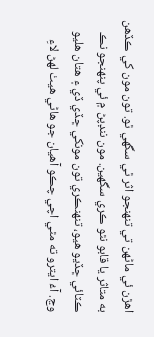اهڙن ئي ماڻهن تي تنهنجو اثر ٿي سگھي ٿو. تون مون کي ڪڏهن به متاثر يا قابو نٿو ڪري سگھين. مون ننڊپڻ ۾ ئي پنهنجو نڪ ڪٽائي ڇڏيو هيو، تنهنڪري تون مونکي ڇڏي ڏي ۽ هتان هليو وڃ. آءُ ايترو ته مٿي اچي چڪو آهيان جو هاڻي هيٺ لهڻ لاءِ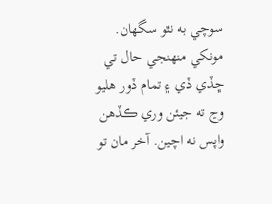سوچي به نٿو سگھان. مونکي منهنجي حال تي ڇڏي ڏي ۽ تمام ڏور هليو وڃ ته جيئن وري ڪڏهن واپس نه اچين. آخر مان تو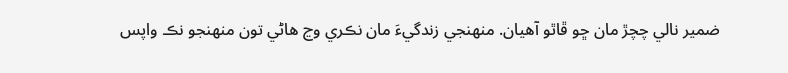ضمير نالي چچڙ مان ڇو ڦاٿو آهيان. منهنجي زندگيءَ مان نڪري وڃ هاڻي تون منهنجو نڪ واپس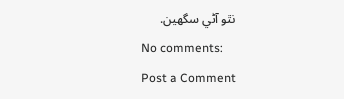نٿو آڻي سگھين.
No comments:
Post a Comment